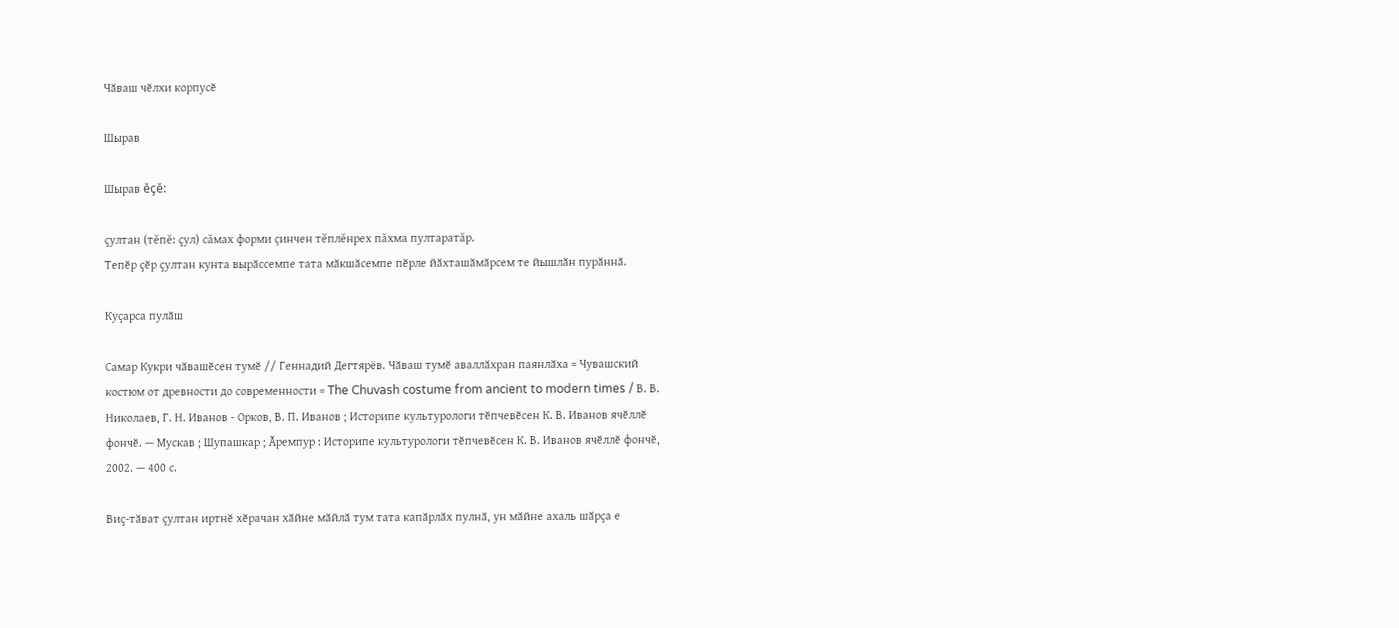Чӑваш чӗлхи корпусӗ

Шырав

Шырав ĕçĕ:

ҫултан (тĕпĕ: ҫул) сăмах форми çинчен тĕплĕнрех пăхма пултаратăр.
Тепӗр ҫӗр ҫултан кунта вырӑссемпе тата мӑкшӑсемпе пӗрле йӑхташӑмӑрсем те йышлӑн пурӑннӑ.

Куҫарса пулӑш

Самар Кукри чӑвашӗсен тумӗ // Геннадий Дегтярёв. Чӑваш тумӗ аваллӑхран паянлӑха = Чувашский костюм от древности до современности = The Chuvash costume from ancient to modern times / В. В. Николаев, Г. Н. Иванов - Орков, В. П. Иванов ; Историпе культурологи тӗпчевӗсен К. В. Иванов ячӗллӗ фончӗ. — Мускав ; Шупашкар ; Ӑремпур : Историпе культурологи тӗпчевӗсен К. В. Иванов ячӗллӗ фончӗ, 2002. — 400 с.

Виҫ-тӑват ҫултан иртнӗ хӗрачан хӑйне мӑйлӑ тум тата капӑрлӑх пулнӑ, ун мӑйне ахаль шӑрҫа е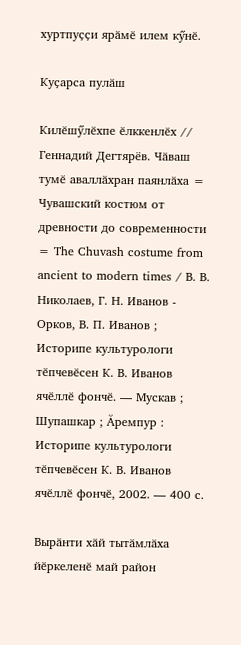хуртпуҫҫи ярӑмӗ илем кӳнӗ.

Куҫарса пулӑш

Килӗшӳлӗхпе ӗлккенлӗх // Геннадий Дегтярёв. Чӑваш тумӗ аваллӑхран паянлӑха = Чувашский костюм от древности до современности = The Chuvash costume from ancient to modern times / В. В. Николаев, Г. Н. Иванов - Орков, В. П. Иванов ; Историпе культурологи тӗпчевӗсен К. В. Иванов ячӗллӗ фончӗ. — Мускав ; Шупашкар ; Ӑремпур : Историпе культурологи тӗпчевӗсен К. В. Иванов ячӗллӗ фончӗ, 2002. — 400 с.

Вырӑнти хӑй тытӑмлӑха йӗркеленӗ май район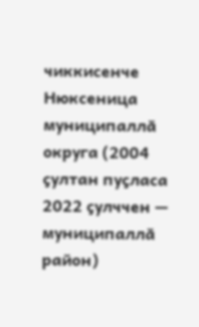чиккисенче Нюксеница муниципаллӑ округа (2004 ҫултан пуҫласа 2022 ҫулччен — муниципаллӑ район)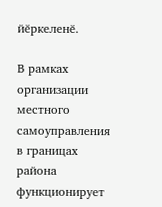йӗркеленӗ.

В рамках организации местного самоуправления в границах района функционирует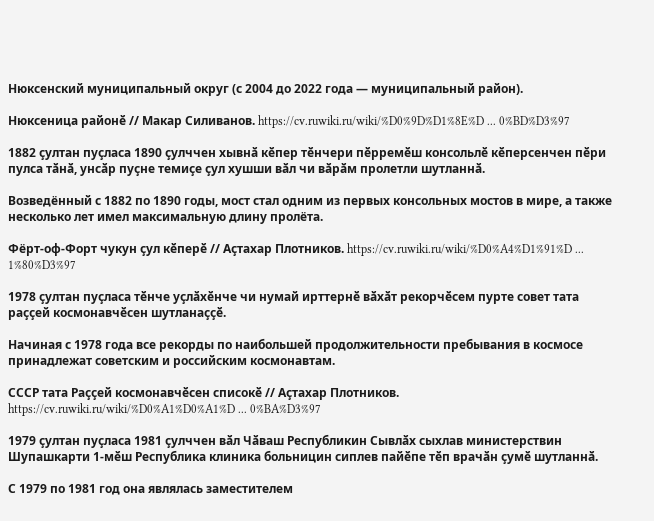Нюксенский муниципальный округ (с 2004 до 2022 года — муниципальный район).

Нюксеница районӗ // Макар Силиванов. https://cv.ruwiki.ru/wiki/%D0%9D%D1%8E%D ... 0%BD%D3%97

1882 ҫултан пуҫласа 1890 ҫулччен хывнӑ кӗпер тӗнчери пӗрремӗш консольлӗ кӗперсенчен пӗри пулса тӑнӑ, унсӑр пуҫне темиҫе ҫул хушши вӑл чи вӑрӑм пролетли шутланнӑ.

Возведённый с 1882 по 1890 годы, мост стал одним из первых консольных мостов в мире, а также несколько лет имел максимальную длину пролёта.

Фёрт-оф-Форт чукун ҫул кӗперӗ // Аҫтахар Плотников. https://cv.ruwiki.ru/wiki/%D0%A4%D1%91%D ... 1%80%D3%97

1978 ҫултан пуҫласа тӗнче уҫлӑхӗнче чи нумай ирттернӗ вӑхӑт рекорчӗсем пурте совет тата раҫҫей космонавчӗсен шутланаҫҫӗ.

Начиная с 1978 года все рекорды по наибольшей продолжительности пребывания в космосе принадлежат советским и российским космонавтам.

СССР тата Раҫҫей космонавчӗсен списокӗ // Аҫтахар Плотников. https://cv.ruwiki.ru/wiki/%D0%A1%D0%A1%D ... 0%BA%D3%97

1979 ҫултан пуҫласа 1981 ҫулччен вӑл Чӑваш Республикин Сывлӑх сыхлав министерствин Шупашкарти 1-мӗш Республика клиника больницин сиплев пайӗпе тӗп врачӑн ҫумӗ шутланнӑ.

С 1979 по 1981 год она являлась заместителем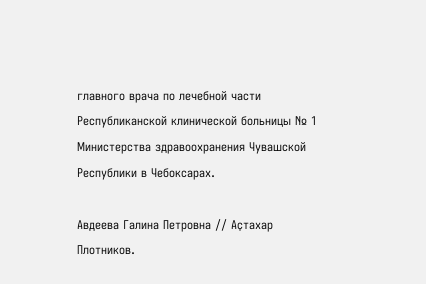главного врача по лечебной части Республиканской клинической больницы № 1 Министерства здравоохранения Чувашской Республики в Чебоксарах.

Авдеева Галина Петровна // Аҫтахар Плотников.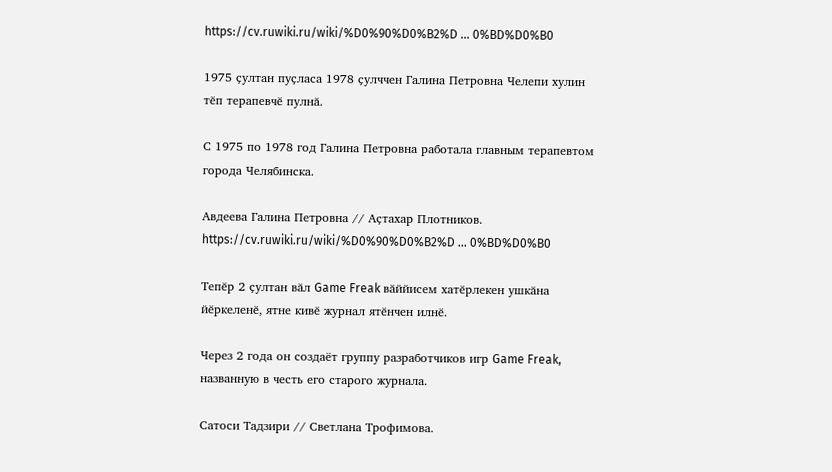https://cv.ruwiki.ru/wiki/%D0%90%D0%B2%D ... 0%BD%D0%B0

1975 ҫултан пуҫласа 1978 ҫулччен Галина Петровна Челепи хулин тӗп терапевчӗ пулнӑ.

С 1975 по 1978 год Галина Петровна работала главным терапевтом города Челябинска.

Авдеева Галина Петровна // Аҫтахар Плотников. https://cv.ruwiki.ru/wiki/%D0%90%D0%B2%D ... 0%BD%D0%B0

Тепӗр 2 ҫултан вӑл Game Freak вӑййисем хатӗрлекен ушкӑна йӗркеленӗ, ятне кивӗ журнал ятӗнчен илнӗ.

Через 2 года он создаёт группу разработчиков игр Game Freak, названную в честь его старого журнала.

Сатоси Тадзири // Светлана Трофимова.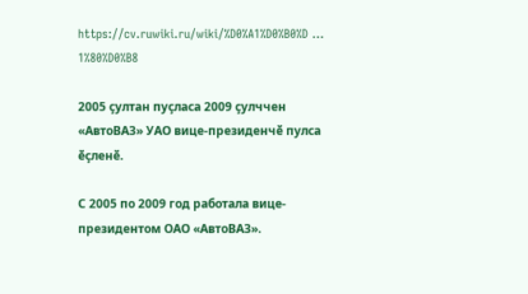https://cv.ruwiki.ru/wiki/%D0%A1%D0%B0%D ... 1%80%D0%B8

2005 ҫултан пуҫласа 2009 ҫулччен «АвтоВАЗ» УАО вице-президенчӗ пулса ӗҫленӗ.

С 2005 по 2009 год работала вице-президентом ОАО «АвтоВАЗ».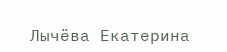Лычёва Екатерина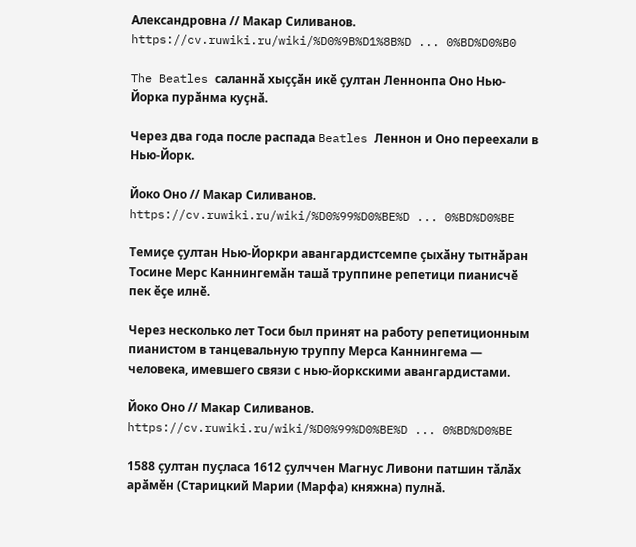Александровна // Макар Силиванов. https://cv.ruwiki.ru/wiki/%D0%9B%D1%8B%D ... 0%BD%D0%B0

The Beatles саланнӑ хыҫҫӑн икӗ ҫултан Леннонпа Оно Нью-Йорка пурӑнма куҫнӑ.

Через два года после распада Beatles Леннон и Оно переехали в Нью-Йорк.

Йоко Оно // Макар Силиванов. https://cv.ruwiki.ru/wiki/%D0%99%D0%BE%D ... 0%BD%D0%BE

Темиҫе ҫултан Нью-Йоркри авангардистсемпе ҫыхӑну тытнӑран Тосине Мерс Каннингемӑн ташӑ труппине репетици пианисчӗ пек ӗҫе илнӗ.

Через несколько лет Тоси был принят на работу репетиционным пианистом в танцевальную труппу Мерса Каннингема — человека, имевшего связи с нью-йоркскими авангардистами.

Йоко Оно // Макар Силиванов. https://cv.ruwiki.ru/wiki/%D0%99%D0%BE%D ... 0%BD%D0%BE

1588 ҫултан пуҫласа 1612 ҫулччен Магнус Ливони патшин тӑлӑх арӑмӗн (Старицкий Марии (Марфа) княжна) пулнӑ.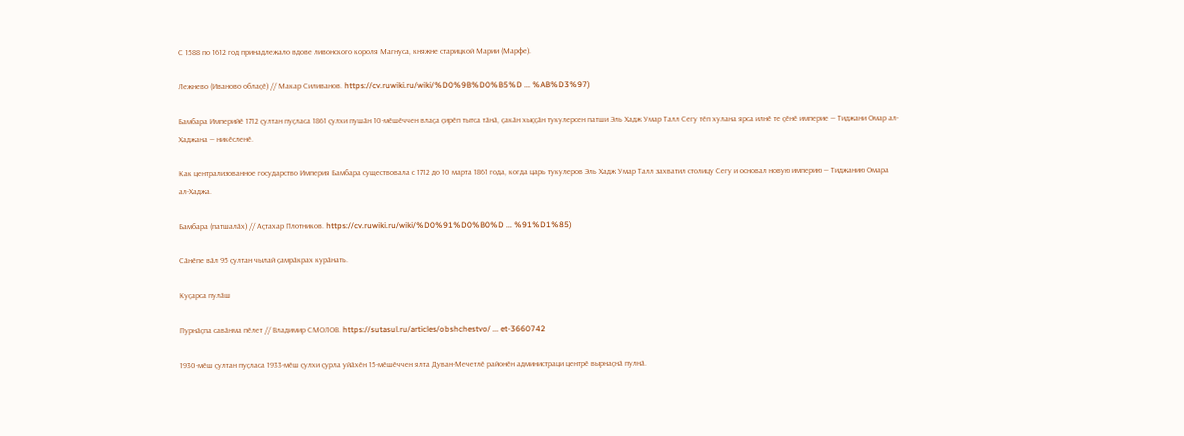С 1588 по 1612 год принадлежало вдове ливонского короля Магнуса, княжне старицкой Марии (Марфе).

Лежнево (Иваново облаҫӗ) // Макар Силиванов. https://cv.ruwiki.ru/wiki/%D0%9B%D0%B5%D ... %AB%D3%97)

Бамбара Империйӗ 1712 ҫултан пуҫласа 1861 ҫулхи пушӑн 10-мӗшӗччен влаҫа ҫирӗп тытса тӑнӑ, ҫакӑн хыҫҫӑн тукулерсен патши Эль Хадж Умар Талл Сегу тӗп хулана ярса илнӗ те ҫӗнӗ империе — Тиджани Омар ал-Хаджана — никӗсленӗ.

Как централизованное государство Империя Бамбара существовала с 1712 до 10 марта 1861 года, когда царь тукулеров Эль Хадж Умар Талл захватил столицу Сегу и основал новую империю — Тиджанию Омара ал-Хаджа.

Бамбара (патшалӑх) // Аҫтахар Плотников. https://cv.ruwiki.ru/wiki/%D0%91%D0%B0%D ... %91%D1%85)

Сӑнӗпе вӑл 95 ҫултан чылай ҫамрӑкрах курӑнать.

Куҫарса пулӑш

Пурнӑҫпа савӑнма пӗлет // Владимир СМОЛОВ. https://sutasul.ru/articles/obshchestvo/ ... et-3660742

1930-мӗш ҫултан пуҫласа 1933-мӗш ҫулхи ҫурла уйӑхӗн 15-мӗшӗччен ялта Дуван-Мечетлӗ районӗн администраци центрӗ вырнаҫнӑ пулнӑ.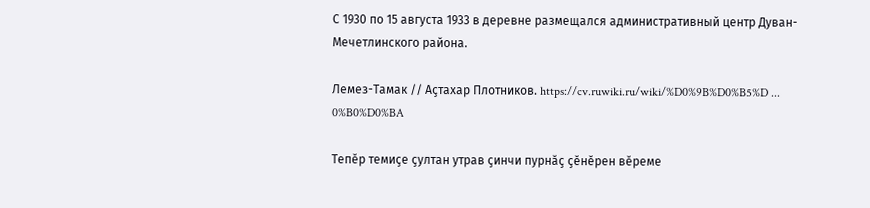С 1930 по 15 августа 1933 в деревне размещался административный центр Дуван-Мечетлинского района.

Лемез-Тамак // Аҫтахар Плотников. https://cv.ruwiki.ru/wiki/%D0%9B%D0%B5%D ... 0%B0%D0%BA

Тепӗр темиҫе ҫултан утрав ҫинчи пурнӑҫ ҫӗнӗрен вӗреме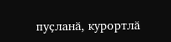пуҫланӑ, курортлӑ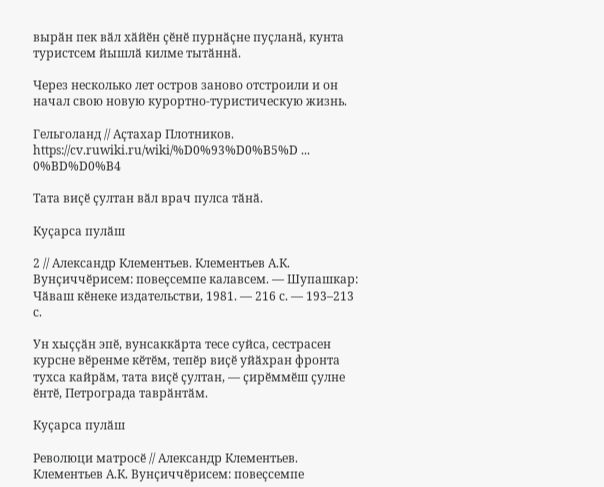вырӑн пек вӑл хӑйӗн ҫӗнӗ пурнӑҫне пуҫланӑ, кунта туристсем йышлӑ килме тытӑннӑ.

Через несколько лет остров заново отстроили и он начал свою новую курортно-туристическую жизнь.

Гельголанд // Аҫтахар Плотников. https://cv.ruwiki.ru/wiki/%D0%93%D0%B5%D ... 0%BD%D0%B4

Тата виҫӗ ҫултан вӑл врач пулса тӑнӑ.

Куҫарса пулӑш

2 // Александр Клементьев. Клементьев А.К. Вунҫиччӗрисем: повеҫсемпе калавсем. — Шупашкар: Чӑваш кӗнеке издательстви, 1981. — 216 с. — 193–213 с.

Ун хыҫҫӑн эпӗ, вунсаккӑрта тесе суйса, сестрасен курсне вӗренме кӗтӗм, тепӗр виҫӗ уйӑхран фронта тухса кайрӑм, тата виҫӗ ҫултан, — ҫирӗммӗш ҫулне ӗнтӗ, Петрограда таврӑнтӑм.

Куҫарса пулӑш

Революци матросӗ // Александр Клементьев. Клементьев А.К. Вунҫиччӗрисем: повеҫсемпе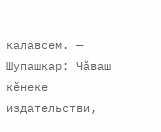калавсем. — Шупашкар: Чӑваш кӗнеке издательстви,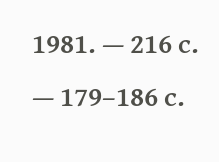1981. — 216 с. — 179–186 с.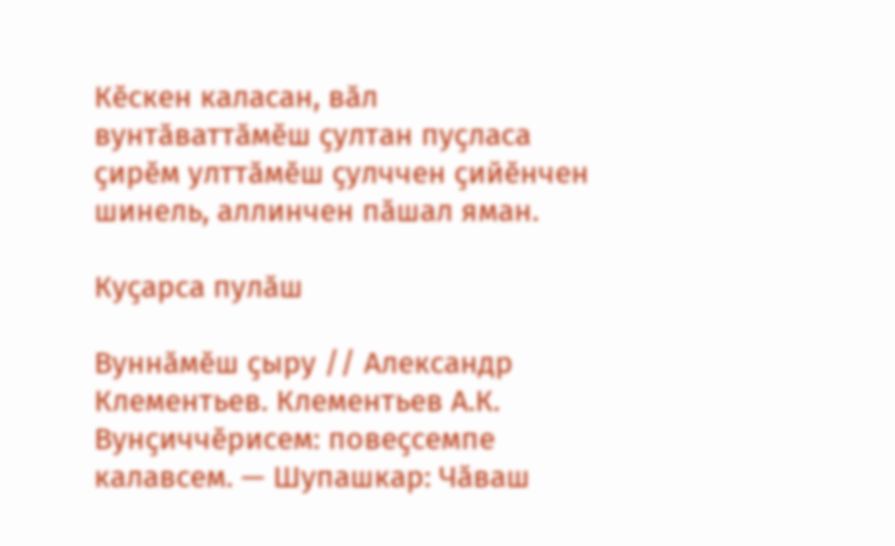Кӗскен каласан, вӑл вунтӑваттӑмӗш ҫултан пуҫласа ҫирӗм улттӑмӗш ҫулччен ҫийӗнчен шинель, аллинчен пӑшал яман.

Куҫарса пулӑш

Вуннӑмӗш ҫыру // Александр Клементьев. Клементьев А.К. Вунҫиччӗрисем: повеҫсемпе калавсем. — Шупашкар: Чӑваш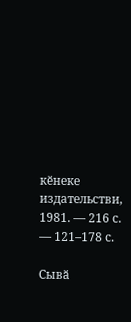кӗнеке издательстви, 1981. — 216 с. — 121–178 с.

Сывӑ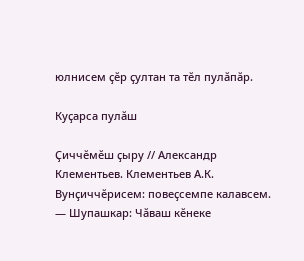юлнисем ҫӗр ҫултан та тӗл пулӑпӑр.

Куҫарса пулӑш

Ҫиччӗмӗш ҫыру // Александр Клементьев. Клементьев А.К. Вунҫиччӗрисем: повеҫсемпе калавсем. — Шупашкар: Чӑваш кӗнеке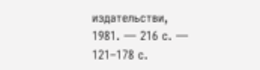издательстви, 1981. — 216 с. — 121–178 с.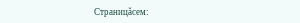Страницăсем: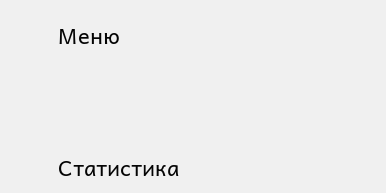Меню



Статистика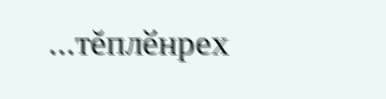...тĕплӗнрех